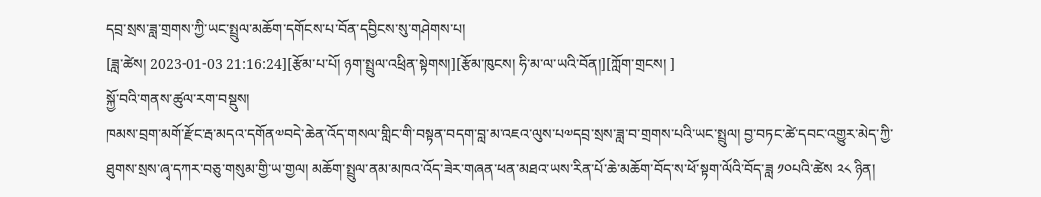དབྲ་སྲས་ཟླ་གྲགས་ཀྱི་ཡང་སྤྲུལ་མཆོག་དགོངས་པ་བོན་དབྱིངས་སུ་གཤེགས་པ།
[ཟླ་ཚེས། 2023-01-03 21:16:24][རྩོམ་པ་པོ། ཉག་སྤྲུལ་འཕྲིན་སྟེགས།][རྩོམ་ཁུངས། ཧི་མ་ལ་ཡའི་བོན།][ཀློག་གྲངས། ]
སྐྱོ་བའི་གནས་ཚུལ་རག་བསྡུས།
ཁམས་བྲག་མགོ་རྫོང་རྦ་མདའ་དགོན༧བདེ་ཆེན་འོད་གསལ་གླིང་གི་བསྟན་བདག་བླ་མ་འཇའ་ལུས་པ༧དབྲ་སྲས་ཟླ་བ་གྲགས་པའི་ཡང་སྤྲུལ། བྱ་བཏང་ཚེ་དབང་འགྱུར་མེད་ཀྱི་ཐུགས་སྲས་ཞྭ་དཀར་བཅུ་གསུམ་གྱི་ཡ་གྱལ། མཆོག་སྤྲུལ་ནམ་མཁའ་འོད་ཟེར་གཞན་ཕན་མཐའ་ཡས་རིན་པོ་ཆེ་མཆོག་བོད་ས་ཕོ་སྟག་ལོའི་བོད་ཟླ ༡༠པའི་ཚེས ༢༨ ཉིན།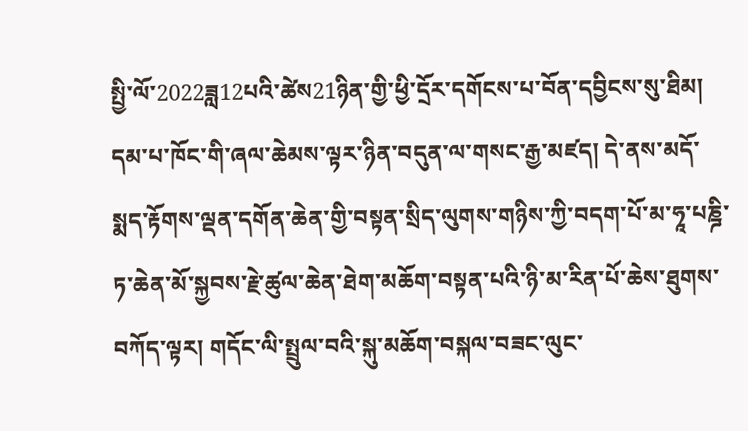སྤྱི་ལོ་2022ཟླ12པའི་ཚེས21ཉིན་གྱི་ཕྱི་དྲོར་དགོངས་པ་བོན་དབྱིངས་སུ་ཐིམ། དམ་པ་ཁོང་གི་ཞལ་ཆེམས་ལྟར་ཉིན་བདུན་ལ་གསང་རྒྱ་མཛད། དེ་ནས་མདོ་སྨད་རྟོགས་ལྡན་དགོན་ཆེན་གྱི་བསྟན་སྲིད་ལུགས་གཉིས་ཀྱི་བདག་པོ་མ་ཧཱ་པཎྜི་ཏ་ཆེན་མོ་སྐྱབས་རྗེ་ཚུལ་ཆེན་ཐེག་མཆོག་བསྟན་པའི་ཉི་མ་རིན་པོ་ཆེས་ཐུགས་བཀོད་ལྟར། གདོང་ལི་སྤྲུལ་བའི་སྐུ་མཆོག་བསྐལ་བཟང་ལུང་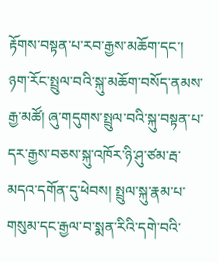རྟོགས་བསྟན་པ་རབ་རྒྱས་མཆོག་དང་། ཉག་རོང་སྤྲུལ་བའི་སྐུ་མཆོག་བསོད་ནམས་རྒྱ་མཚོ། ཞུ་གདུགས་སྤྲུལ་བའི་སྐུ་བསྟན་པ་དར་རྒྱས་བཅས་སྐུ་འཁོར་ཉི་ཤུ་ཙམ་རྦ་མདའ་དགོན་དུ་ཕེབས། སྤྲུལ་སྐུ་རྣམ་པ་གསུམ་དང་རྒྱལ་བ་སྨན་རིའི་དགེ་བའི་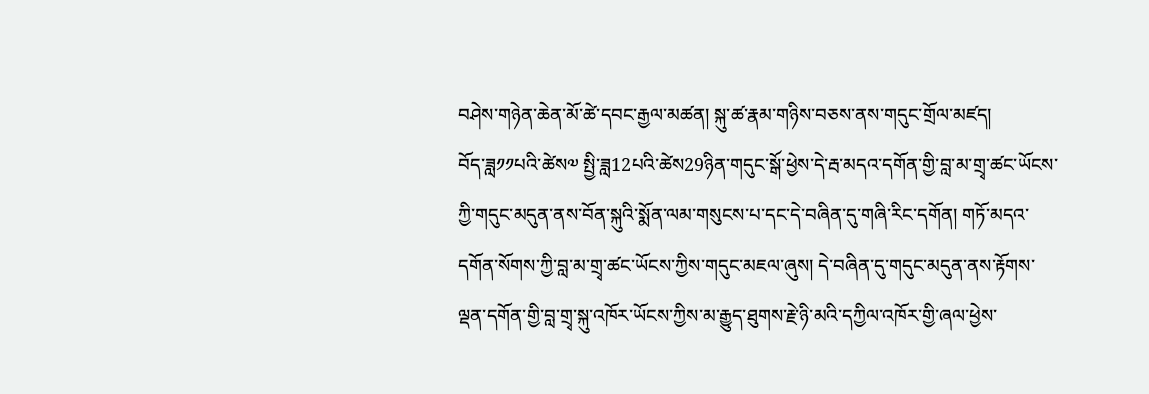བཤེས་གཉེན་ཆེན་མོ་ཚེ་དབང་རྒྱལ་མཚན། སྐུ་ཚ་རྣམ་གཉིས་བཅས་ནས་གདུང་གྲོལ་མཛད།
བོད་ཟླ༡༡པའི་ཚེས༧ སྤྱི་ཟླ12པའི་ཚེས29ཉིན་གདུང་སྒོ་ཕྱེས་དེ་རྦ་མདའ་དགོན་གྱི་བླ་མ་གྲྭ་ཚང་ཡོངས་ཀྱི་གདུང་མདུན་ནས་བོན་སྐུའི་སྨོན་ལམ་གསུངས་པ་དང་དེ་བཞིན་དུ་གཞི་རིང་དགོན། གཏོ་མདའ་དགོན་སོགས་ཀྱི་བླ་མ་གྲྭ་ཚང་ཡོངས་ཀྱིས་གདུང་མཇལ་ཞུས། དེ་བཞིན་དུ་གདུང་མདུན་ནས་རྟོགས་ལྡན་དགོན་གྱི་བླ་གྲྭ་སྐུ་འཁོར་ཡོངས་ཀྱིས་མ་རྒྱུད་ཐུགས་རྗེ་ཉི་མའི་དཀྱིལ་འཁོར་གྱི་ཞལ་ཕྱེས་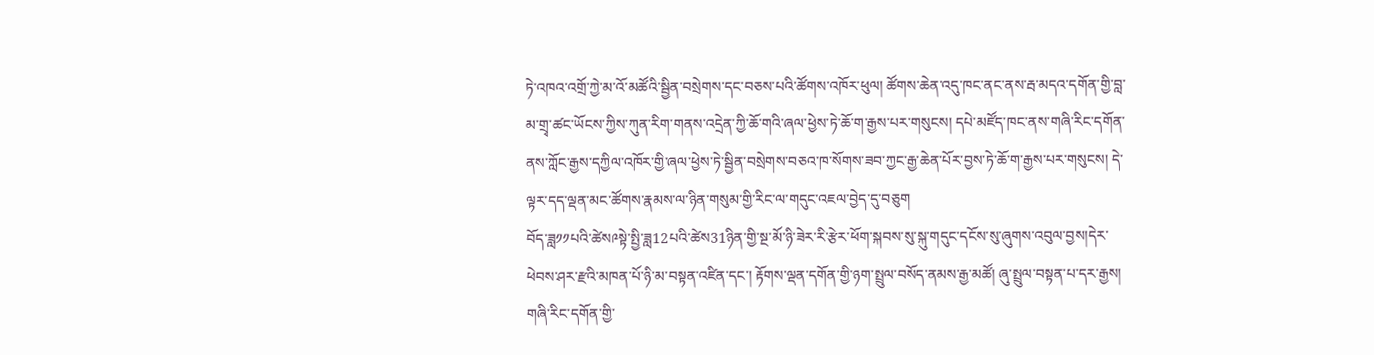ཏེ་འཁའ་འགྲོ་ཀྱེ་མ་འོ་མཚོའི་སྦྱིན་བསྲེགས་དང་བཅས་པའི་ཚོགས་འཁོར་ཕུལ། ཚོགས་ཆེན་འདུ་ཁང་ནང་ནས་རྦ་མདའ་དགོན་གྱི་བླ་མ་གྲྭ་ཚང་ཡོངས་ཀྱིས་ཀུན་རིག་གནས་འདྲེན་ཀྱི་ཆོ་གའི་ཞལ་ཕྱེས་ཏེ་ཆོ་ག་རྒྱས་པར་གསུངས། དཔེ་མཛོད་ཁང་ནས་གཞི་རིང་དགོན་ནས་ཀློང་རྒྱས་དཀྱིལ་འཁོར་གྱི་ཞལ་ཕྱེས་ཏེ་སྦྱིན་བསྲེགས་བཅའ་ཁ་སོགས་ཟབ་ཀྱང་རྒྱ་ཆེན་པོར་བྱས་ཏེ་ཆོ་ག་རྒྱས་པར་གསུངས། དེ་ལྟར་དད་ལྡན་མང་ཚོགས་རྣམས་ལ་ཉིན་གསུམ་གྱི་རིང་ལ་གདུང་འཇལ་བྱེད་དུ་བཅུག
བོད་ཟླ༡༡པའི་ཚེས༩སྟེ་སྤྱི་ཟླ12པའི་ཚེས31ཉིན་གྱི་སྔ་མོ་ཉི་ཟེར་རི་རྩེར་ཕོག་སྐབས་སུ་སྐུ་གདུང་དངོས་སུ་ཞུགས་འབུལ་བྱས།དེར་ཕེབས་ཤར་རྫའི་མཁན་པོ་ཉི་མ་བསྟན་འཛིན་དང་། རྟོགས་ལྡན་དགོན་གྱི་ཉག་སྤྲུལ་བསོད་ནམས་རྒྱ་མཚོ། ཞུ་སྤྲུལ་བསྟན་པ་དར་རྒྱས། གཞི་རིང་དགོན་གྱི་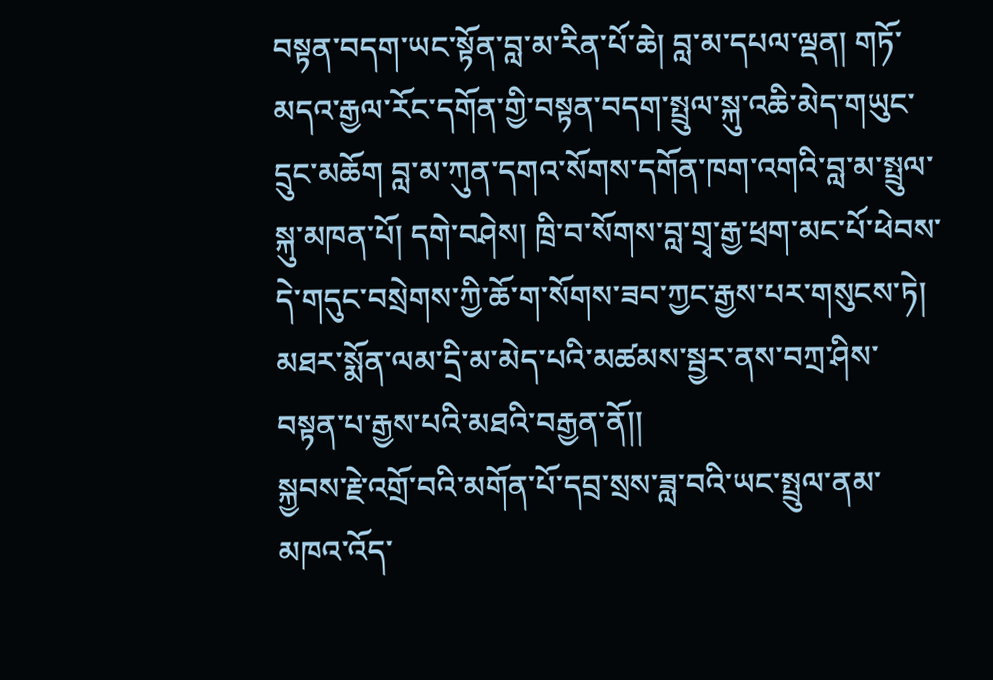བསྟན་བདག་ཡང་སྟོན་བླ་མ་རིན་པོ་ཆེ། བླ་མ་དཔལ་ལྡན། གཏོ་མདའ་རྒྱལ་རོང་དགོན་གྱི་བསྟན་བདག་སྤྲུལ་སྐུ་འཆི་མེད་གཡུང་དྲུང་མཆོག བླ་མ་ཀུན་དགའ་སོགས་དགོན་ཁག་འགའི་བླ་མ་སྤྲུལ་སྐུ་མཁན་པོ། དགེ་བཤེས། ཁྲི་བ་སོགས་བླ་གྲྭ་རྒྱ་ཕྲག་མང་པོ་ཕེབས་དེ་གདུང་བསྲེགས་ཀྱི་ཆོ་ག་སོགས་ཟབ་ཀྱང་རྒྱས་པར་གསུངས་ཏེ། མཐར་སྨོན་ལམ་དྲི་མ་མེད་པའི་མཚམས་སྦྱར་ནས་བཀྲ་ཤིས་བསྟན་པ་རྒྱས་པའི་མཐའི་བརྒྱན་ནོ།།
སྐྱབས་རྗེ་འགྲོ་བའི་མགོན་པོ་དབྲ་སྲས་ཟླ་བའི་ཡང་སྤྲུལ་ནམ་མཁའ་འོད་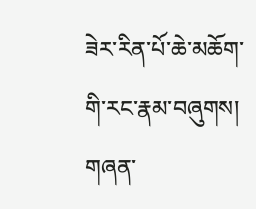ཟེར་རིན་པོ་ཆེ་མཆོག་གི་རང་རྣམ་བཞུགས།
གཞན་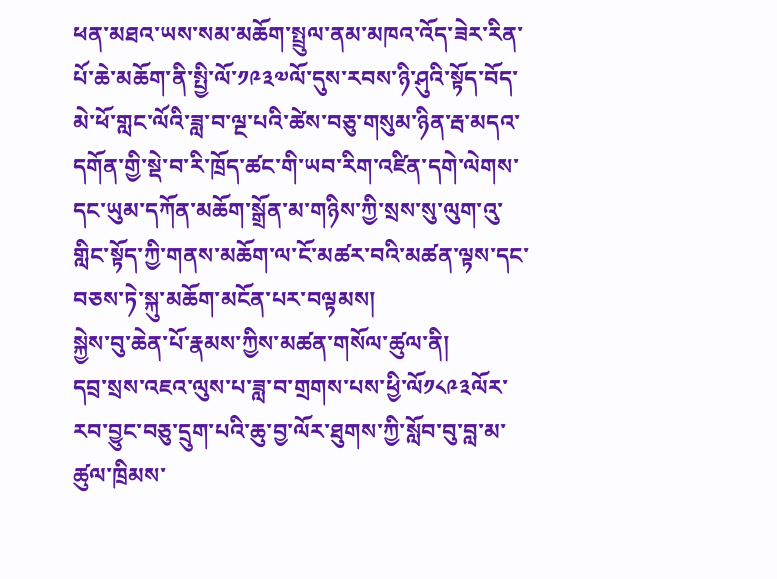ཕན་མཐའ་ཡས་སམ་མཆོག་སྤྲུལ་ནམ་མཁའ་འོད་ཟེར་རིན་པོ་ཆེ་མཆོག་ནི་སྤྱི་ལོ་༡༩༣༧ལོ་དུས་རབས་ཉི་ཤུའི་སྟོད་བོད་མེ་ཕོ་གླང་ལོའི་ཟླ་བ་ལྔ་པའི་ཚེས་བཅུ་གསུམ་ཉིན་རྦ་མདའ་དགོན་གྱི་སྡེ་བ་རི་ཁྲོད་ཚང་གི་ཡབ་རིག་འཛིན་དགེ་ལེགས་དང་ཡུམ་དཀོན་མཆོག་སྒྲོན་མ་གཉིས་ཀྱི་སྲས་སུ་ལུག་འུ་གླིང་སྟོད་ཀྱི་གནས་མཆོག་ལ་ངོ་མཚར་བའི་མཚན་ལྟས་དང་བཅས་ཏེ་སྐུ་མཆོག་མངོན་པར་བལྟམས།
སྐྱེས་བུ་ཆེན་པོ་རྣམས་ཀྱིས་མཚན་གསོལ་ཚུལ་ནི།
དབྲ་སྲས་འཇའ་ལུས་པ་ཟླ་བ་གྲགས་པས་ཕྱི་ལོ༡༨༩༣ལོར་རབ་བྱུང་བཅུ་དྲུག་པའི་ཆུ་བྱ་ལོར་ཐུགས་ཀྱི་སློབ་བུ་བླ་མ་ཚུལ་ཁྲིམས་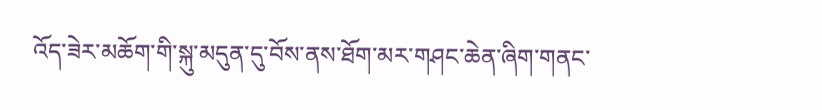འོད་ཟེར་མཆོག་གི་སྐུ་མདུན་དུ་བོས་ནས་ཐོག་མར་གཤང་ཆེན་ཞིག་གནང་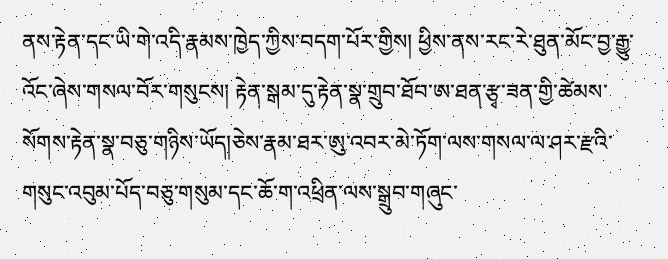ནས་རྟེན་དང་ཡི་གེ་འདི་རྣམས་ཁྱེད་ཀྱིས་བདག་པོར་གྱིས། ཕྱིས་ནས་རང་རེ་ཐུན་མོང་བྱ་རྒྱུ་འོང་ཞེས་གསལ་བོར་གསུངས། རྟེན་སྒམ་དུ་རྟེན་སྣ་གྲུབ་ཐོབ་ཨ་ཐན་རྩྭ་ཟན་གྱི་ཚེམས་སོགས་རྟེན་སྣ་བཅུ་གཉིས་ཡོད།ཅེས་རྣམ་ཐར་ཨུ་འབར་མེ་ཏོག་ལས་གསལ་ལ་ཤར་རྫའི་གསུང་འབུམ་པོད་བཅུ་གསུམ་དང་ཆོ་ག་འཕྲིན་ལས་སྒྲུབ་གཞུང་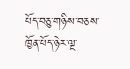པོད་བཅུ་གཉིས་བཅས་ཁྱོན་པོད་ཉེར་ལྔ་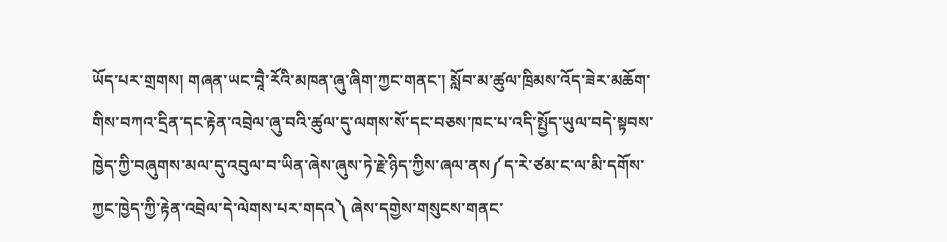ཡོད་པར་གྲགས། གཞན་ཡང་བཱཻ་རོའི་མཁན་ཞུ་ཞིག་ཀྱང་གནང་། སློབ་མ་ཚུལ་ཁྲིམས་འོད་ཟེར་མཆོག་གིས་བཀའ་དྲིན་དང་རྟེན་འབྲེལ་ཞུ་བའི་ཚུལ་དུ་ལགས་སོ་དང་བཅས་ཁང་པ་འདི་སྤྱོད་ཡུལ་བདེ་སྟབས་ཁྱེད་ཀྱི་བཞུགས་མལ་དུ་འབུལ་བ་ཡིན་ཞེས་ཞུས་ཏེ་རྗེ་ཉིད་ཀྱིས་ཞལ་ནས༼ད་རེ་ཙམ་ང་ལ་མི་དགོས་ཀྱང་ཁྱེད་ཀྱི་རྟེན་འབྲེལ་དེ་ལེགས་པར་གདའ༽ ཞེས་དགྱེས་གསུངས་གནང་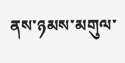ནས་ཉམས་མགུལ་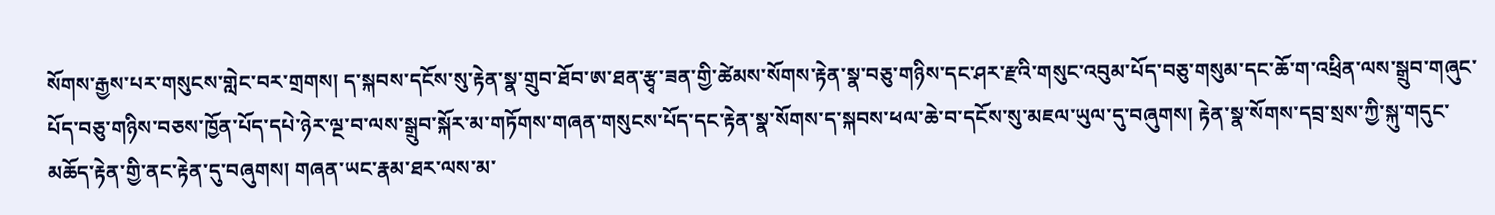སོགས་རྒྱས་པར་གསུངས་གླེང་བར་གྲགས། ད་སྐབས་དངོས་སུ་རྟེན་སྣ་གྲུབ་ཐོབ་ཨ་ཐན་རྩྭ་ཟན་གྱི་ཚེམས་སོགས་རྟེན་སྣ་བཅུ་གཉིས་དང་ཤར་རྫའི་གསུང་འབུམ་པོད་བཅུ་གསུམ་དང་ཆོ་ག་འཕྲིན་ལས་སྒྲུབ་གཞུང་པོད་བཅུ་གཉིས་བཅས་ཁྱོན་པོད་དཔེ་ཉེར་ལྔ་བ་ལས་སྒྲུབ་སྐོར་མ་གཏོགས་གཞན་གསུངས་པོད་དང་རྟེན་སྣ་སོགས་ད་སྐབས་ཕལ་ཆེ་བ་དངོས་སུ་མཇལ་ཡུལ་དུ་བཞུགས། རྟེན་སྣ་སོགས་དབྲ་སྲས་ཀྱི་སྐུ་གདུང་མཆོད་རྟེན་གྱི་ནང་རྟེན་དུ་བཞུགས། གཞན་ཡང་རྣམ་ཐར་ལས་མ་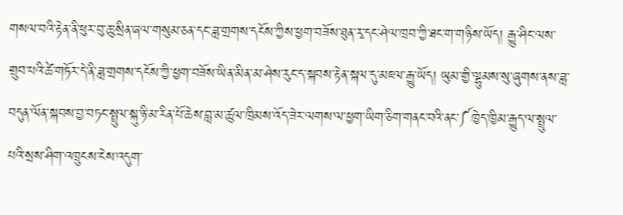གསལ་བའི་རྟེན་ནི་ཕུར་བུ་ཆུ་སྲིན་ཞལ་གསུམ་ཅན་དང་ཟླ་གྲགས་དངོས་ཀྱིས་ཕྱག་བཟོས་ཐུན་རྭ་དང་ཤེལ་ཁྲབ་ཀྱི་ཐང་ག་གཉིས་ཡོད། རྒྱུ་ཤིང་ལས་གྲུབ་པའི་ཚེ་གཏོར་དེ་ནི་ཟླ་གྲགས་དངོས་ཀྱི་ཕྱག་བཟོས་ཡིན་མིན་མ་ཤེས་རུང་ད་སྐབས་རྟེན་སྐལ་དུ་མཇལ་རྒྱུ་ཡོད། ཡུམ་གྱི་ལྷུམས་སུ་ཞུགས་ནས་ཟླ་བདུན་ལོན་སྐབས་བྱ་བཏང་སྤྲུལ་སྐུ་ཉི་མ་རིན་པོ་ཆེས་བླ་མ་ཚུལ་ཁྲིམས་འོད་ཟེར་ལགས་ལ་ཕྱག་ཡིག་ཅིག་གནང་བའི་ནང་༼ཁྱེད་ཁྱིམ་རྒྱུད་ལ་སྤྲུལ་པའི་སྲས་ཤིག་འཁྲུངས་ངེས་འདུག་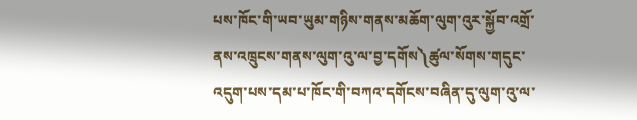པས་ཁོང་གི་ཡབ་ཡུམ་གཉིས་གནས་མཆོག་ལུག་འུར་སྐྱོབ་འགྲོ་ནས་འཁྲུངས་གནས་ལུག་འུ་ལ་བྱ་དགོས༽ཚུལ་སོགས་གདུང་འདུག་པས་དམ་པ་ཁོང་གི་བཀའ་དགོངས་བཞིན་དུ་ལུག་འུ་ལ་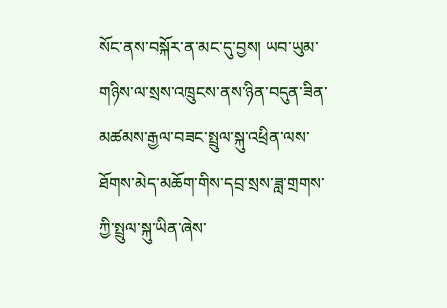སོང་ནས་བསྐོར་ན་མང་དུ་བྱས། ཡབ་ཡུམ་གཉིས་ལ་སྲས་འཁྲུངས་ནས་ཉིན་བདུན་ཟིན་མཚམས་རྒྱལ་བཟང་སྤྲུལ་སྐུ་འཕྲིན་ལས་ཐོགས་མེད་མཆོག་གིས་དབྲ་སྲས་ཟླ་གྲགས་ཀྱི་སྤྲུལ་སྐུ་ཡིན་ཞེས་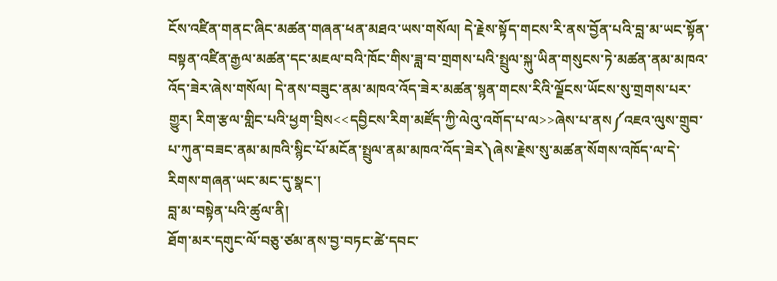ངོས་འཛིན་གནང་ཞིང་མཚན་གཞན་ཕན་མཐའ་ཡས་གསོལ། དེ་རྗེས་སྟོད་གངས་རི་ནས་བྱོན་པའི་བླ་མ་ཡང་སྟོན་བསྟན་འཛིན་རྒྱལ་མཚན་དང་མཇལ་བའི་ཁོང་གིས་ཟླ་བ་གྲགས་པའི་སྤྲུལ་སྐུ་ཡིན་གསུངས་ཏེ་མཚན་ནམ་མཁའ་འོད་ཟེར་ཞེས་གསོལ། དེ་ནས་བཟུང་ནམ་མཁའ་འོད་ཟེར་མཚན་སྙན་གངས་རིའི་ལྗོངས་ཡོངས་སུ་གྲགས་པར་གྱུར། རིག་རྩལ་གླིང་པའི་ཕྱག་བྲིས<<དབྱིངས་རིག་མཛོད་ཀྱི་ལེའུ་འགོད་པ་ལ>>ཞེས་པ་ནས༼འཇའ་ལུས་གྲུབ་པ་ཀུན་བཟང་ནམ་མཁའི་སྙིང་པོ་མངོན་སྤྲུལ་ནམ་མཁའ་འོད་ཟེར༽ཞེས་རྗེས་སུ་མཚན་སོགས་འཁོད་ལ་དེ་རིགས་གཞན་ཡང་མང་དུ་སྣང་།
བླ་མ་བསྟེན་པའི་ཚུལ་ནི།
ཐོག་མར་དགུང་ལོ་བཅུ་ཙམ་ནས་བྱ་བཏང་ཚེ་དབང་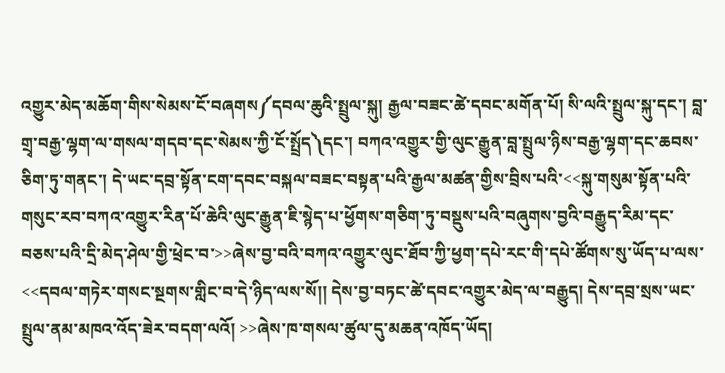འགྱུར་མེད་མཆོག་གིས་སེམས་ངོ་བཞགས༼དབལ་ཆུའི་སྤྲུལ་སྐུ། རྒྱལ་བཟང་ཚེ་དབང་མགོན་པོ། སི་ལའི་སྤྲུལ་སྐུ་དང་། བླ་གྲྭ་བརྒྱ་ལྷག་ལ་གསལ་གདབ་དང་སེམས་ཀྱི་ངོ་སྤྲོད༽དང་། བཀའ་འགྱུར་གྱི་ལུང་རྒྱུན་བླ་སྤྲུལ་ཉིས་བརྒྱ་ལྷག་དང་ཆབས་ཅིག་ཏུ་གནང་། དེ་ཡང་དབྲ་སྟོན་ངག་དབང་བསྐལ་བཟང་བསྟན་པའི་རྒྱལ་མཚན་གྱིས་བྲིས་པའི་<<སྐུ་གསུམ་སྟོན་པའི་གསུང་རབ་བཀའ་འགྱུར་རིན་པོ་ཆེའི་ལུང་རྒྱུན་ཇི་སྙེད་པ་ཕྱོགས་གཅིག་ཏུ་བསྡུས་པའི་བཞུགས་བྱའི་བརྒྱུད་རིམ་དང་བཅས་པའི་དྲི་མེད་ཤེལ་གྱི་ཕྲེང་བ་>>ཞེས་བྱ་བའི་བཀའ་འགྱུར་ལུང་ཐོབ་ཀྱི་ཕྱག་དཔེ་རང་གི་དཔེ་ཚོགས་སུ་ཡོད་པ་ལས་<<དབལ་གཏེར་གསང་སྔགས་གླིང་བ་དེ་ཉིད་ལས་སོ།། དེས་བྱ་བཏང་ཚེ་དབང་འགྱུར་མེད་ལ་བརྒྱུད། དེས་དབྲ་སྲས་ཡང་སྤྲུལ་ནམ་མཁའ་འོད་ཟེར་བདག་ལའོ། >>ཞེས་ཁ་གསལ་ཚུལ་དུ་མཆན་འཁོད་ཡོད།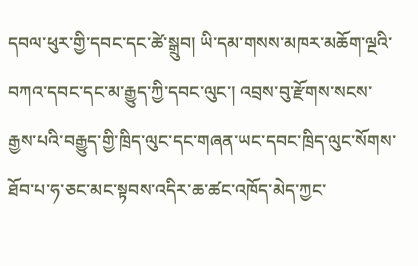དབལ་ཕུར་གྱི་དབང་དང་ཚེ་སྒྲུབ། ཡི་དམ་གསས་མཁར་མཆོག་ལྔའི་བཀའ་དབང་དང་མ་རྒྱུད་ཀྱི་དབང་ལུང་། འབྲས་བུ་རྫོགས་སངས་རྒྱས་པའི་བརྒྱུད་གྱི་ཁྲིད་ལུང་དང་གཞན་ཡང་དབང་ཁྲིད་ལུང་སོགས་ཐོབ་པ་ཧ་ཅང་མང་སྟབས་འདིར་ཆ་ཚང་འཁོད་མེད་ཀྱང་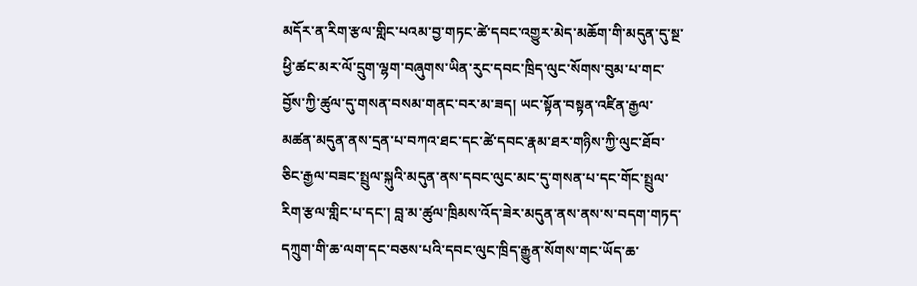མདོར་ན་རིག་རྩལ་གླིང་པའམ་བྱ་གཏང་ཚེ་དབང་འགྱུར་མེད་མཆོག་གི་མདུན་དུ་སྔ་ཕྱི་ཚང་མར་ལོ་དྲུག་ལྷག་བཞུགས་ཡིན་རུང་དབང་ཁྲིད་ལུང་སོགས་བུམ་པ་གང་བྱོས་ཀྱི་ཚུལ་དུ་གསན་བསམ་གནང་བར་མ་ཟད། ཡང་སྟོན་བསྟན་འཛིན་རྒྱལ་མཚན་མདུན་ནས་དྲན་པ་བཀའ་ཐང་དང་ཚེ་དབང་རྣམ་ཐར་གཉིས་ཀྱི་ལུང་ཐོབ་ཅིང་རྒྱལ་བཟང་སྤྲུལ་སྐུའི་མདུན་ནས་དབང་ལུང་མང་དུ་གསན་པ་དང་གོང་སྤྲུལ་རིག་རྩལ་གླིང་པ་དང་། བླ་མ་ཚུལ་ཁྲིམས་འོད་ཟེར་མདུན་ནས་ནས་ས་བདག་གཏད་དཀྲུག་གི་ཆ་ལག་དང་བཅས་པའི་དབང་ལུང་ཁྲིད་རྒྱུན་སོགས་གང་ཡོད་ཆ་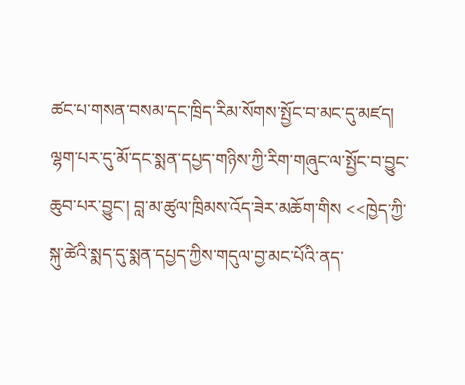ཚང་པ་གསན་བསམ་དང་ཁྲིད་རིམ་སོགས་སྤྱོང་བ་མང་དུ་མཛད། ལྷག་པར་དུ་མོ་དང་སྨན་དཔྱད་གཉིས་ཀྱི་རིག་གཞུང་ལ་སྤྱོང་བ་བྱུང་ཆུབ་པར་བྱུང་། བླ་མ་ཚུལ་ཁྲིམས་འོད་ཟེར་མཆོག་གིས <<ཁྱེད་ཀྱི་སྐུ་ཚེའི་སྨད་དུ་སྨན་དཔྱད་ཀྱིས་གདུལ་བྱ་མང་པོའི་ནད་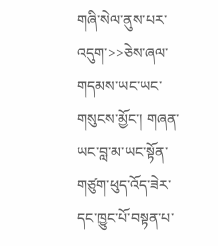གཞི་སེལ་ནུས་པར་འདུག་>>ཅེས་ཞལ་གདམས་ཡང་ཡང་གསུངས་མྱོང་། གཞན་ཡང་བླ་མ་ཡང་སྟོན་གཙུག་ཕུད་འོད་ཟེར་དང་ཁྱུང་པོ་བསྟན་པ་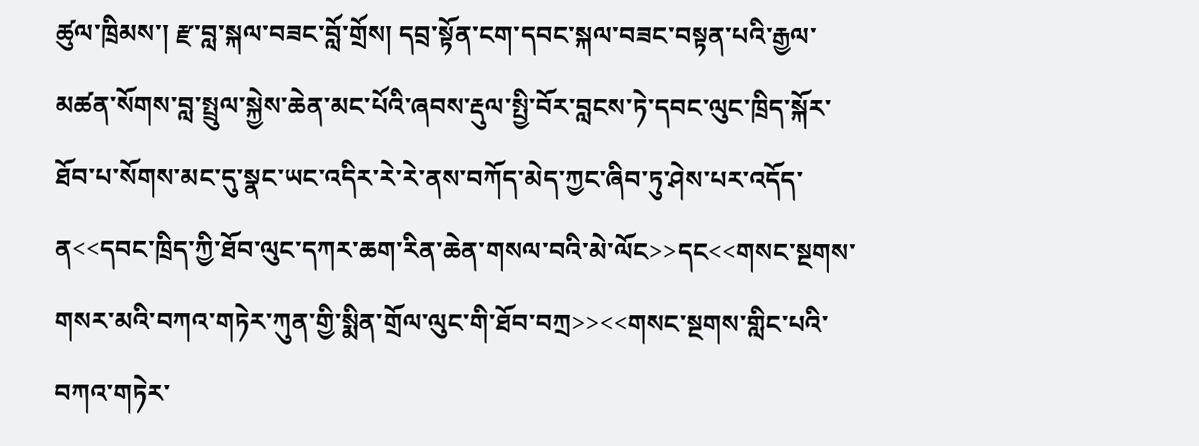ཚུལ་ཁྲིམས་། རྫ་བླ་སྐལ་བཟང་བློ་གྲོས། དབྲ་སྟོན་ངག་དབང་སྐལ་བཟང་བསྟན་པའི་རྒྱལ་མཚན་སོགས་བླ་སྤྲུལ་སྐྱེས་ཆེན་མང་པོའི་ཞབས་རྡུལ་སྤྱི་བོར་བླངས་ཏེ་དབང་ལུང་ཁྲིད་སྐོར་ཐོབ་པ་སོགས་མང་དུ་སྣང་ཡང་འདིར་རེ་རེ་ནས་བཀོད་མེད་ཀྱང་ཞིབ་ཏུ་ཤེས་པར་འདོད་ན<<དབང་ཁྲིད་ཀྱི་ཐོབ་ལུང་དཀར་ཆག་རིན་ཆེན་གསལ་བའི་མེ་ལོང>>དང<<གསང་སྔགས་གསར་མའི་བཀའ་གཏེར་ཀུན་གྱི་སྨིན་གྲོལ་ལུང་གི་ཐོབ་བཀྲ>><<གསང་སྔགས་གླིང་པའི་བཀའ་གཏེར་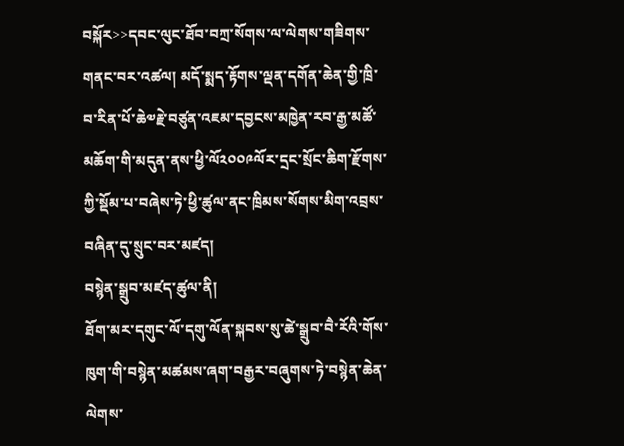བསྐོར>>དབང་ལུང་ཐོབ་བཀྲ་སོགས་ལ་ལེགས་གཟིགས་གནང་བར་འཚལ། མདོ་སྨད་རྟོགས་ལྡན་དགོན་ཆེན་གྱི་ཁྲི་བ་རིན་པོ་ཆེ༧རྗེ་བཙུན་འཇམ་དབྱངས་མཁྱེན་རབ་རྒྱ་མཚོ་མཆོག་གི་མདུན་ནས་ཕྱི་ལོ༢༠༠༩ལོར་དྲང་སྲོང་ཆིག་རྫོགས་ཀྱི་སྡོམ་པ་བཞེས་ཏེ་ཕྱི་ཚུལ་ནང་ཁྲིམས་སོགས་མིག་འབྲས་བཞིན་དུ་སྲུང་བར་མཛད།
བསྙེན་སྒྲུབ་མཛད་ཚུལ་ནི།
ཐོག་མར་དགུང་ལོ་དགུ་ལོན་སྐབས་སུ་ཚེ་སྒྲུབ་བཻ་རོའི་གོས་ཁུག་གི་བསྙེན་མཚམས་ཞག་བརྒྱར་བཞུགས་ཏེ་བསྙེན་ཆེན་ལེགས་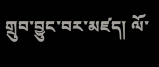གྲུབ་བྱུང་བར་མཛད། ལོ་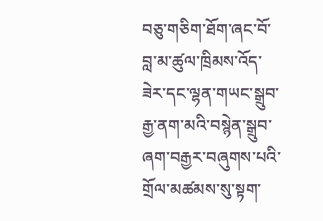བཅུ་གཅིག་ཐོག་ཞང་བོ་བླ་མ་ཚུལ་ཁྲིམས་འོད་ཟེར་དང་ལྷན་གཡང་སྒྲུབ་རྒྱ་ནག་མའི་བསྙེན་སྒྲུབ་ཞག་བརྒྱར་བཞུགས་པའི་གྲོལ་མཚམས་སུ་སྟག་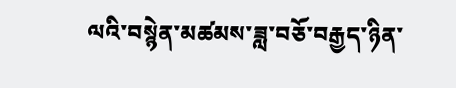ལའི་བསྙེན་མཚམས་ཟླ་བཅོ་བརྒྱད་ཉིན་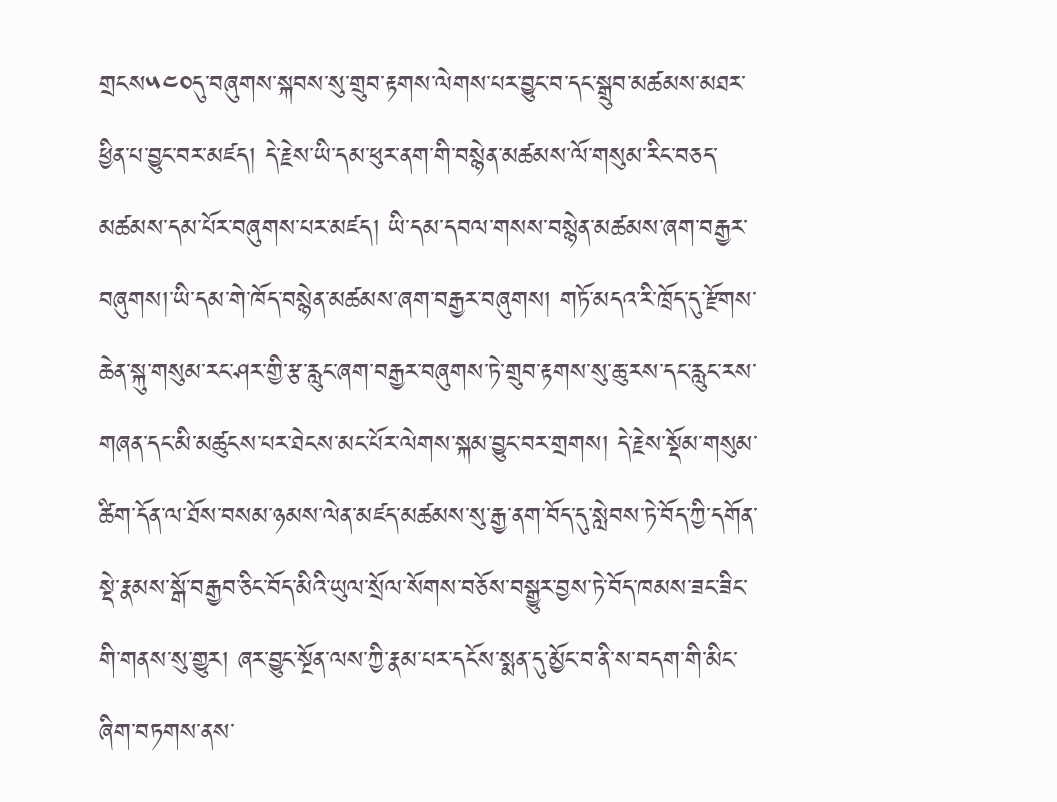གྲངས༥༤༠དུ་བཞུགས་སྐབས་སུ་གྲུབ་རྟགས་ལེགས་པར་བྱུང་བ་དང་སྒྲུབ་མཚམས་མཐར་ཕྱིན་པ་བྱུང་བར་མཛད། དེ་རྗེས་ཡི་དམ་ཕུར་ནག་གི་བསྙེན་མཚམས་ལོ་གསུམ་རིང་བཅད་མཚམས་དམ་པོར་བཞུགས་པར་མཛད། ཡི་དམ་དབལ་གསས་བསྙེན་མཚམས་ཞག་བརྒྱར་བཞུགས།་ཡི་དམ་གེ་ཁོད་བསྙེན་མཚམས་ཞག་བརྒྱར་བཞུགས། གཏོ་མདའ་རི་ཁྲོད་དུ་རྫོགས་ཆེན་སྐུ་གསུམ་རང་ཤར་གྱི་རྩ་རླུང་ཞག་བརྒྱར་བཞུགས་ཏེ་གྲུབ་རྟགས་སུ་ཆུ་རས་དང་རླུང་རས་གཞན་དང་མི་མཚུངས་པར་ཐེངས་མང་པོར་ལེགས་སྐམ་བྱུང་བར་གྲགས། དེ་རྗེས་སྡོམ་གསུམ་ཚིག་དོན་ལ་ཐོས་བསམ་ཉམས་ལེན་མཛད་མཚམས་སུ་རྒྱ་ནག་བོད་དུ་སླེབས་ཏེ་བོད་ཀྱི་དགོན་སྡེ་རྣམས་སྒོ་བརྒྱབ་ཅིང་བོད་མིའི་ཡུལ་སྲོལ་སོགས་བཅོས་བསྒྱུར་བྱས་ཏེ་བོད་ཁམས་ཟང་ཟིང་གི་གནས་སུ་གྱུར། ཞར་བྱུང་སྔོན་ལས་ཀྱི་རྣམ་པར་དངོས་སྨན་དུ་མྱོང་བ་ནི་ས་བདག་གི་མིང་ཞིག་བཏགས་ནས་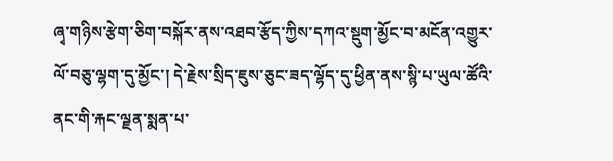ཞྭ་གཉིས་རྩེག་ཅིག་བསྐོར་ནས་འཐབ་རྩོད་ཀྱིས་དཀའ་སྡུག་མྱོང་བ་མངོན་འགྱུར་ལོ་བཅུ་ལྷག་དུ་མྱོང་། དེ་རྗེས་སྲིད་ཇུས་ཅུང་ཟད་ལྷོད་དུ་ཕྱིན་ནས་སྙི་པ་ཡུལ་ཚོའི་ནང་གི་རྐང་ལྗན་སྨན་པ་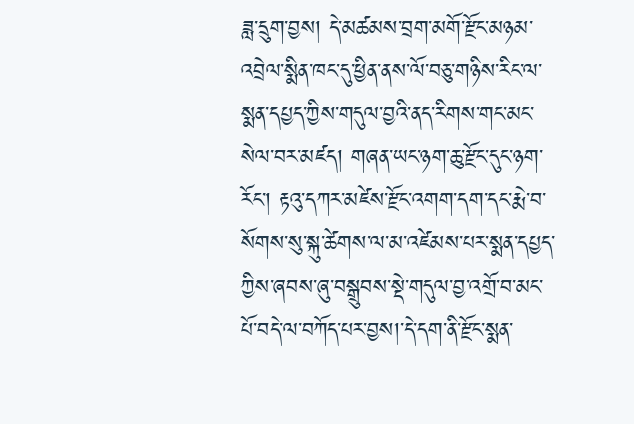ཟླ་དྲུག་བྱས། དེ་མཚམས་བྲག་མགོ་རྫོང་མཉམ་འབྲེལ་སྨིན་ཁང་དུ་ཕྱིན་ནས་ལོ་བཅུ་གཉིས་རིང་ལ་སྨན་དཔྱད་ཀྱིས་གདུལ་བྱའི་ནད་རིགས་གང་མང་སེལ་བར་མཛད། གཞན་ཡང་ཉག་ཆུ་རྫོང་དུང་ཉག་རོང་། རྟའུ་དཀར་མཛེས་རྫོང་འགག་དག་དང་རྨེ་བ་སོགས་སུ་སྐུ་ཚེགས་ལ་མ་འཛེམས་པར་སྨན་དཔྱད་ཀྱིས་ཞབས་ཞུ་བསྒྲུབས་སྡེ་གདུལ་བྱ་འགྲོ་བ་མང་པོ་བདེ་ལ་བཀོད་པར་བྱས།་དེ་དག་ནི་རྫོང་སྨན་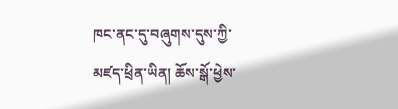ཁང་ནང་དུ་བཞུགས་དུས་ཀྱི་མཛད་ཕྲིན་ཡིན། ཆོས་སྒོ་ཕྱེས་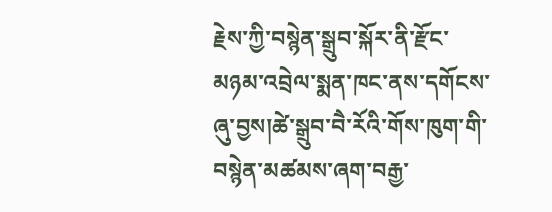རྗེས་ཀྱི་བསྙེན་སྒྲུབ་སྐོར་ནི་རྫོང་མཉམ་འབྲེལ་སྨན་ཁང་ནས་དགོངས་ཞུ་བྱས།ཚེ་སྒྲུབ་བཻ་རོའི་གོས་ཁུག་གི་བསྙེན་མཚམས་ཞག་བརྒྱ་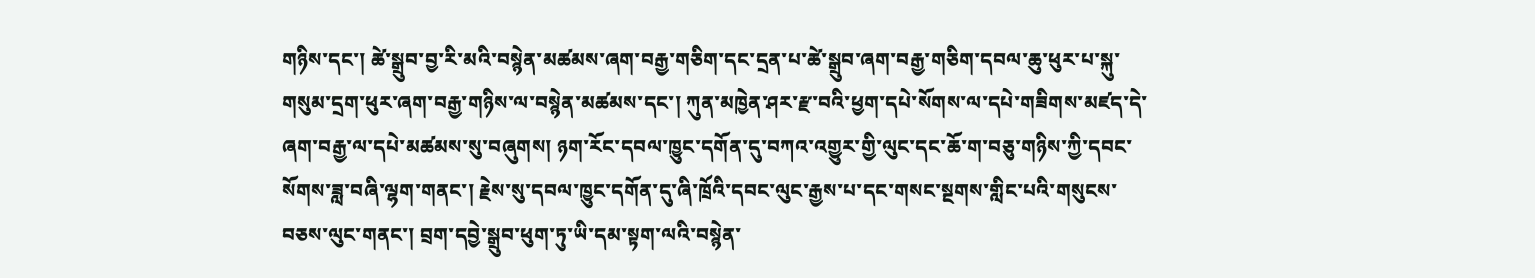གཉིས་དང་། ཚེ་སྒྲུབ་བྱ་རི་མའི་བསྙེན་མཚམས་ཞག་བརྒྱ་གཅིག་དང་དྲན་པ་ཚེ་སྒྲུབ་ཞག་བརྒྱ་གཅིག་དབལ་ཆུ་ཕུར་པ་སྐུ་གསུམ་དྲག་ཕུར་ཞག་བརྒྱ་གཉིས་ལ་བསྙེན་མཚམས་དང་། ཀུན་མཁྱེན་ཤར་རྫ་བའི་ཕྱག་དཔེ་སོགས་ལ་དཔེ་གཟིགས་མཛད་དེ་ཞག་བརྒྱ་ལ་དཔེ་མཚམས་སུ་བཞུགས། ཉག་རོང་དབལ་ཁྱུང་དགོན་དུ་བཀའ་འགྱུར་གྱི་ལུང་དང་ཆོ་ག་བཅུ་གཉིས་ཀྱི་དབང་སོགས་ཟླ་བཞི་ལྷག་གནང་། རྗེས་སུ་དབལ་ཁྱུང་དགོན་དུ་ཞི་ཁྲོའི་དབང་ལུང་རྒྱས་པ་དང་གསང་སྔགས་གླིང་པའི་གསུངས་བཅས་ལུང་གནང་། བྲག་དབྱེ་སྒྲུབ་ཕུག་ཏུ་ཡི་དམ་སྟག་ལའི་བསྙེན་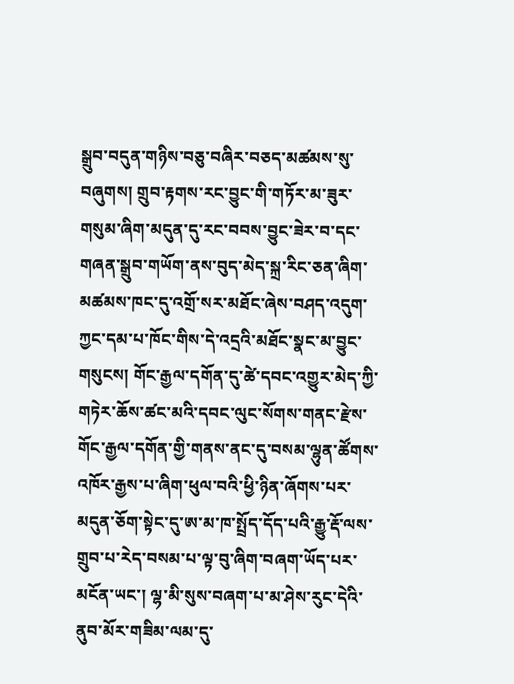སྒྲུབ་བདུན་གཉིས་བཅུ་བཞིར་བཅད་མཚམས་སུ་བཞུགས། གྲུབ་རྟགས་རང་བྱུང་གི་གཏོར་མ་ཟུར་གསུམ་ཞིག་མདུན་དུ་རང་བབས་བྱུང་ཟེར་བ་དང་གཞན་སྒྲུབ་གཡོག་ནས་བུད་མེད་སྐྲ་རིང་ཅན་ཞིག་མཚམས་ཁང་དུ་འགྲོ་སར་མཐོང་ཞེས་བཤད་འདུག་ཀྱང་དམ་པ་ཁོང་གིས་དེ་འདྲའི་མཐོང་སྣང་མ་བྱུང་གསུངས། གོང་རྒྱལ་དགོན་དུ་ཚེ་དབང་འགྱུར་མེད་ཀྱི་གཏེར་ཆོས་ཚང་མའི་དབང་ལུང་སོགས་གནང་རྫེས་གོང་རྒྱལ་དགོན་གྱི་གནས་ནང་དུ་བསམ་ལྷུན་ཚོགས་འཁོར་རྒྱས་པ་ཞིག་ཕུལ་བའི་ཕྱི་ཉིན་ཞོགས་པར་མདུན་ཅོག་སྟེང་དུ་ཨ་མ་ཁ་སྤྲོད་དོད་པའི་རྒྱུ་རྡོ་ལས་གྲུབ་པ་རེད་བསམ་པ་ལྟ་བུ་ཞིག་བཞག་ཡོད་པར་མངོན་ཡང་། ལྷ་མི་སུས་བཞག་པ་མ་ཤེས་རུང་དེའི་ནུབ་མོར་གཟིམ་ལམ་དུ་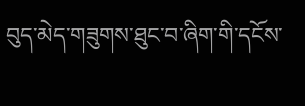བུད་མེད་གཟུགས་ཐུང་བ་ཞིག་གི་དངོས་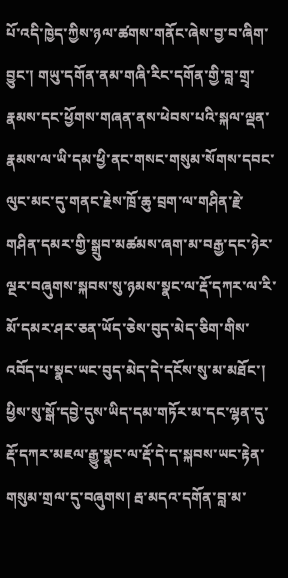པོ་འདི་ཁྱེད་ཀྱིས་ཉལ་ཚགས་གནོང་ཞེས་བྱ་བ་ཞིག་བྱུང་། གཡུ་དགོན་ནམ་གཞི་རིང་དགོན་གྱི་བླ་གྲྭ་རྣམས་དང་ཕྱོགས་གཞན་ནས་ཕེབས་པའི་སྐལ་ལྡན་རྣམས་ལ་ཡི་དམ་ཕྱི་ནང་གསང་གསུམ་སོགས་དབང་ལུང་མང་དུ་གནང་རྗེས་ཁྲོ་ཆུ་བྲག་ལ་གཤིན་རྗེ་གཤིན་དམར་གྱི་སྒྲུབ་མཚམས་ཞག་མ་བརྒྱ་དང་ཉེར་ལྔར་བཞུགས་སྐབས་སུ་ཉམས་སྣང་ལ་རྡོ་དཀར་ལ་རི་མོ་དམར་ཤར་ཅན་ཡོད་ཅེས་བུད་མེད་ཅིག་གིས་འབོད་པ་སྣང་ཡང་བུད་མེད་དེ་དངོས་སུ་མ་མཐོང་། ཕྱིས་སུ་སྒོ་དབྱེ་དུས་ཡིད་དམ་གཏོར་མ་དང་ལྷན་དུ་རྡོ་དཀར་མཇལ་རྒྱུ་སྣང་ལ་རྡོ་དེ་ད་སྐབས་ཡང་རྟེན་གསུམ་གྲལ་དུ་བཞུགས། རྦ་མདའ་དགོན་བླ་མ་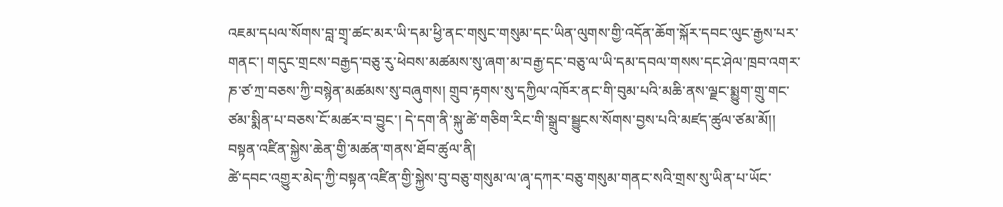འཇམ་དཔལ་སོགས་བླ་གྲྭ་ཚང་མར་ཡི་དམ་ཕྱི་ནང་གསུང་གསུམ་དང་ཡིན་ལུགས་གྱི་འདོན་ཆོག་སྐོར་དབང་ལུང་རྒྱས་པར་གནང་། གདུང་གྲངས་བརྒྱད་བཅུ་རུ་ཕེབས་མཚམས་སུ་ཞག་མ་བརྒྱ་དང་བཅུ་ལ་ཡི་དམ་དབལ་གསས་དང་ཤེལ་ཁྲབ་འགར་ཎ་ཙ་ཀྲ་བཅས་ཀྱི་བསྙེན་མཚམས་སུ་བཞུགས། གྲུབ་རྟགས་སུ་དཀྱིལ་འཁོར་ནང་གི་བུམ་པའི་མཆི་ནས་ལྗང་སྨྱུག་གྲུ་གང་ཙམ་སྨིན་པ་བཅས་ངོ་མཚར་བ་བྱུང་། དེ་དག་ནི་སྐུ་ཚེ་གཅིག་རིང་གི་སྒྲུབ་སྦྱུངས་སོགས་བྱས་པའི་མཛད་ཚུལ་ཙམ་མོ།།
བསྟན་འཛིན་སྐྱེས་ཆེན་གྱི་མཚན་གནས་ཐོབ་ཚུལ་ནི།
ཚེ་དབང་འགྱུར་མེད་ཀྱི་བསྟན་འཛིན་གྱི་སྐྱེས་བུ་བཅུ་གསུམ་ལ་ཞྭ་དཀར་བཅུ་གསུམ་གནང་སའི་གྲས་སུ་ཡིན་པ་ཡོང་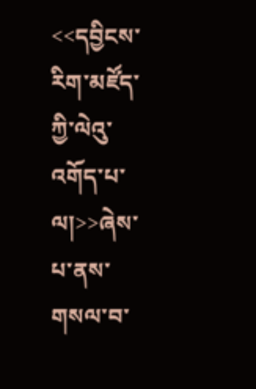<<དབྱིངས་རིག་མཛོད་ཀྱི་ལེའུ་འགོད་པ་ལ།>>ཞེས་པ་ནས་གསལ་བ་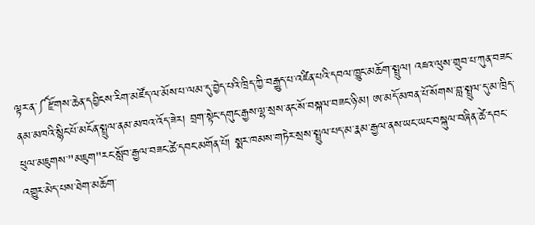ལྟར་ན་༼རྫོགས་ཆེན་དབྱིངས་རིག་མཛོད་ལ་མོས་པ་ལམ་དུ་བྱེད་པའི་ཁྲིད་ཀྱི་བརྒྱུད་པ་འཛིན་པའི་དབལ་ཁྱུང་མཆོག་སྤྲུལ། འཇའ་ལུས་གྲུབ་པ་ཀུན་བཟང་ནམ་མཁའི་སྙིང་པོ་མངོན་སྤྲུལ་ནམ་མཁའ་འོད་ཟེར། བྲག་སྟེང་དགུང་རྒྱས་ལྷ་སྲས་ནང་སོ་བསྐལ་བཟང་ཉི་མ། ཨ་མདོ་མཁན་པོ་སོགས་བླ་སྤྲུལ་དུ་མ་ཁྲིད་ཕུལ་མཇུགས་"མཇུག"རང་སློབ་རྒྱལ་བཟང་ཚེ་དབང་མགོན་པོ། སྨར་ཁམས་གཏེར་སྲས་སྤྲུལ་པད་མ་རྣམ་རྒྱལ་ནས་ཡང་ཡང་བསྐུལ་བཞིན་ཚེ་དབང་འགྱུར་མེད་པས་ཐེག་མཆོག་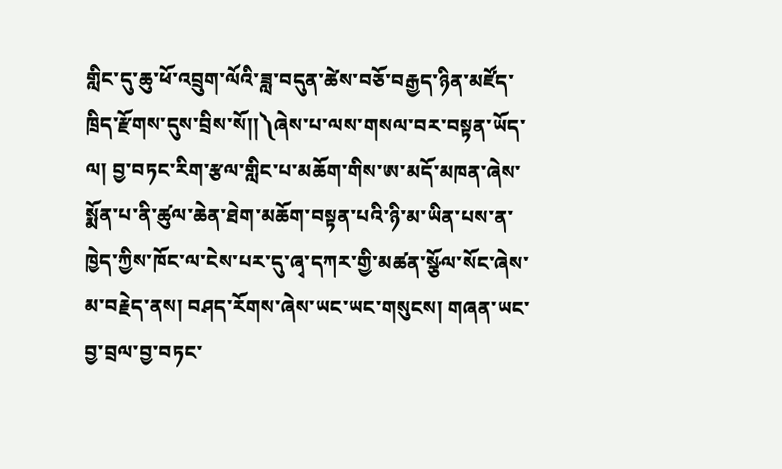གླིང་དུ་ཆུ་ཕོ་འབྲུག་ལོའི་ཟླ་བདུན་ཚེས་བཅོ་བརྒྱད་ཉིན་མཛོད་ཁྲིད་རྫོགས་དུས་བྲིས་སོ།།༽ཞེས་པ་ལས་གསལ་བར་བསྟན་ཡོད་ལ། བྱ་བཏང་རིག་རྩལ་གླིང་པ་མཆོག་གིས་ཨ་མདོ་མཁན་ཞེས་སྨོན་པ་ནི་ཚུལ་ཆེན་ཐེག་མཆོག་བསྟན་པའི་ཉི་མ་ཡིན་པས་ན་ཁྱེད་ཀྱིས་ཁོང་ལ་ངེས་པར་དུ་ཞྭ་དཀར་གྱི་མཚན་སྩོལ་སོང་ཞེས་མ་བརྗེད་ནས། བཤད་རོགས་ཞེས་ཡང་ཡང་གསུངས། གཞན་ཡང་བྱ་བྲལ་བྱ་བཏང་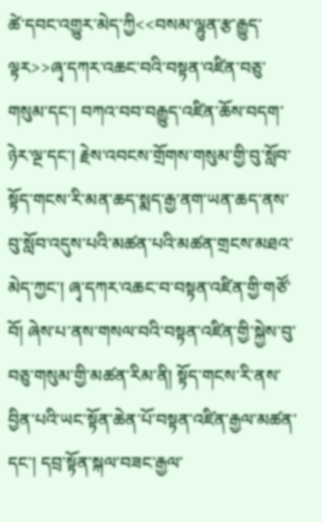ཚེ་དབང་འགྱུར་མེད་ཀྱི<<བསམ་ལྷུན་རྩ་རྒྱུད་ལྟར>>ཞྭ་དཀར་འཆང་བའི་བསྟན་འཛིན་བཅུ་གསུམ་དང་། བཀའ་བབ་བརྒྱུད་འཛིན་ཆོས་བདག་ཉེར་ལྔ་དང་། རྗེས་འབངས་གྲོགས་གསུམ་གྱི་བུ་སློབ་སྟོད་གངས་རི་མན་ཆད་སྨད་རྒྱ་ནག་ཡན་ཆད་ནས་བུ་སློབ་འདུས་པའི་མཚན་པའི་མཚན་གྲངས་མཐའ་མེད་ཀྱང་། ཞྭ་དཀར་འཆང་བ་བསྟན་འཛིན་གྱི་གཙོ་བོ། ཞེས་པ་ནས་གསལ་བའི་བསྟན་འཛིན་གྱི་སྐྱེས་བུ་བཅུ་གསུམ་གྱི་མཚན་རིམ་ནི། སྟོད་གངས་རི་ནས་བྱིན་པའི་ཡང་སྟོན་ཆེན་པོ་བསྟན་འཛིན་རྒྱལ་མཚན་དང་། དབྲ་སྟོན་སྐལ་བཟང་རྒྱལ་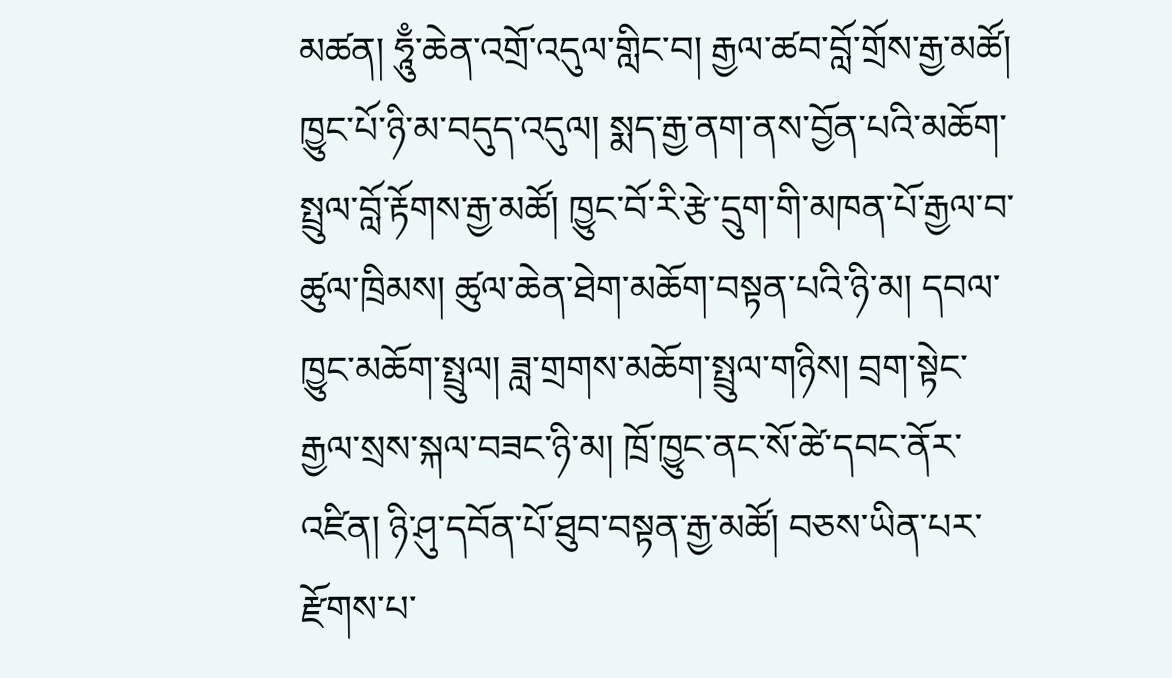མཚན། ཧཱུྃ་ཆེན་འགྲོ་འདུལ་གླིང་བ། རྒྱལ་ཚབ་བློ་གྲོས་རྒྱ་མཚོ། ཁྱུང་པོ་ཉི་མ་བདུད་འདུལ། སྨད་རྒྱ་ནག་ནས་བྱོན་པའི་མཆོག་སྤྲུལ་བློ་རྟོགས་རྒྱ་མཚོ། ཁྱུང་བོ་རི་རྩེ་དྲུག་གི་མཁན་པོ་རྒྱལ་བ་ཚུལ་ཁྲིམས། ཚུལ་ཆེན་ཐེག་མཆོག་བསྟན་པའི་ཉི་མ། དབལ་ཁྱུང་མཆོག་སྤྲུལ། ཟླ་གྲགས་མཆོག་སྤྲུལ་གཉིས། བྲག་སྟེང་རྒྱལ་སྲས་སྐལ་བཟང་ཉི་མ། ཁྲོ་ཁྱུང་ནང་སོ་ཚེ་དབང་ནོར་འཛིན། ཉི་ཤུ་དབོན་པོ་ཐུབ་བསྟན་རྒྱ་མཚོ། བཅས་ཡིན་པར་རྫོགས་པ་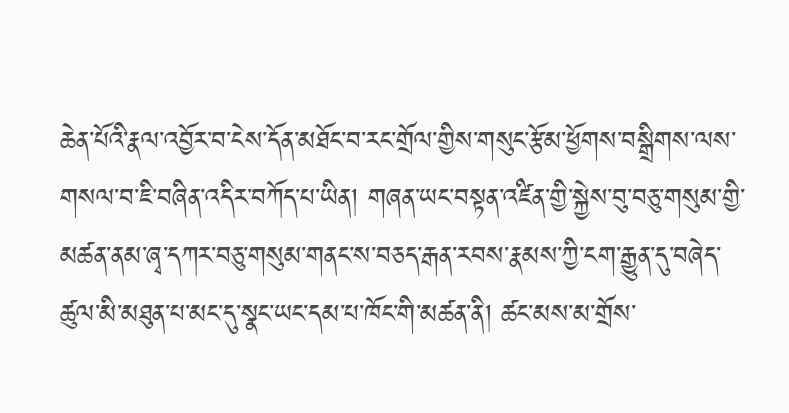ཆེན་པོའི་རྣལ་འབྱོར་བ་ངེས་དོན་མཐོང་བ་རང་གྲོལ་གྱིས་གསུང་རྩོམ་ཕྱོགས་བསྒྲིགས་ལས་གསལ་བ་ཇི་བཞིན་འདིར་བཀོད་པ་ཡིན། གཞན་ཡང་བསྟན་འཛིན་གྱི་སྐྱེས་བུ་བཅུ་གསུམ་གྱི་མཚན་ནམ་ཞྭ་དཀར་བཅུ་གསུམ་གནང་ས་བཅད་རྒན་རབས་རྣམས་ཀྱི་ངག་རྒྱུན་དུ་བཞེད་ཚུལ་མི་མཐུན་པ་མང་དུ་སྣང་ཡང་དམ་པ་ཁོང་གི་མཚན་ནི། ཚང་མས་མ་གྲོས་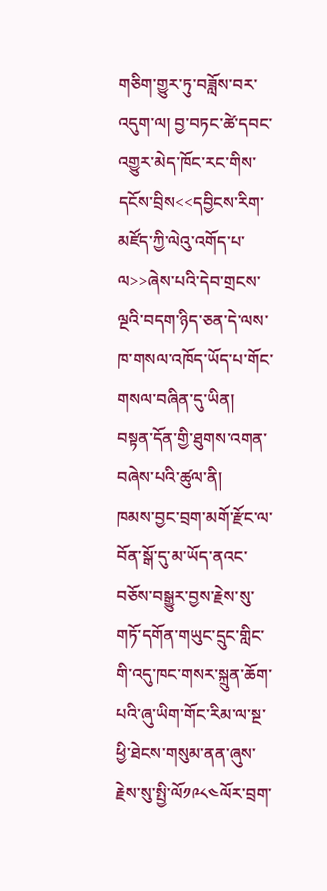གཅིག་གྱུར་ཏུ་བཟློས་བར་འདུག་ལ། བྱ་བཏང་ཚེ་དབང་འགྱུར་མེད་ཁོང་རང་གིས་དངོས་བྲིས<<དབྱིངས་རིག་མཛོད་ཀྱི་ལེའུ་འགོད་པ་ལ>>ཞེས་པའི་དེབ་གྲངས་ལྔའི་བདག་ཉིད་ཅན་དེ་ལས་ཁ་གསལ་འཁོད་ཡོད་པ་གོང་གསལ་བཞིན་དུ་ཡིན།
བསྟན་དོན་གྱི་ཐུགས་འགན་བཞེས་པའི་ཚུལ་ནི།
ཁམས་བྱང་བྲག་མགོ་རྫོང་ལ་བོན་སྒོ་དུ་མ་ཡོད་ནའང་བཅོས་བསྒྱུར་བྱས་རྗེས་སུ་གཏོ་དགོན་གཡུང་དྲུང་གླིང་གི་འདུ་ཁང་གསར་སྐྲུན་ཆོག་པའི་ཞུ་ཡིག་གོང་རིམ་ལ་སྔ་ཕྱི་ཐེངས་གསུམ་ནན་ཞུས་རྗེས་སུ་སྤྱི་ལོ༡༩༨༤ལོར་བྲག་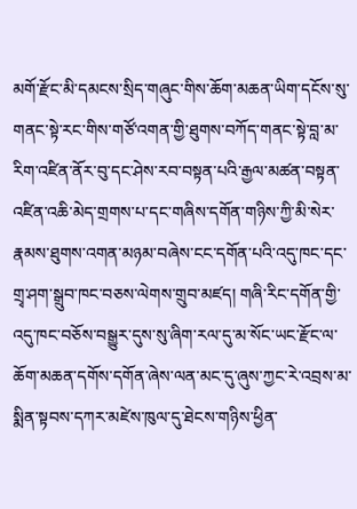མགོ་རྫོང་མི་དམངས་སྲིད་གཞུང་གིས་ཆོག་མཆན་ཡིག་དངོས་སུ་གནང་སྟེ་རང་གིས་གཙོ་འགན་གྱི་ཐུགས་བཀོད་གནང་སྟེ་བླ་མ་རིག་འཛིན་ནོར་བུ་དང་ཤེས་རབ་བསྟན་པའི་རྒྱལ་མཚན་བསྟན་འཛིན་འཆི་མེད་གྲགས་པ་དང་གཞིས་དགོན་གཉིས་ཀྱི་མི་སེར་རྣམས་ཐུགས་འགན་མཉམ་བཞེས་ངང་དགོན་པའི་འདུ་ཁང་དང་གྲྭ་ཤག་སྒྲུབ་ཁང་བཅས་ལེགས་གྲུབ་མཛད། གཞི་རིང་དགོན་གྱི་འདུ་ཁང་བཅོས་བསྒྱུར་དུས་སུ་ཞིག་རལ་དུ་མ་སོང་ཡང་རྫོང་ལ་ཆོག་མཆན་དགོས་དགོན་ཞེས་ལན་མང་དུ་ཞུས་ཀྱང་རེ་འབྲས་མ་སྨིན་སྟབས་དཀར་མཛེས་ཁུལ་དུ་ཐེངས་གཉིས་ཕྱིན་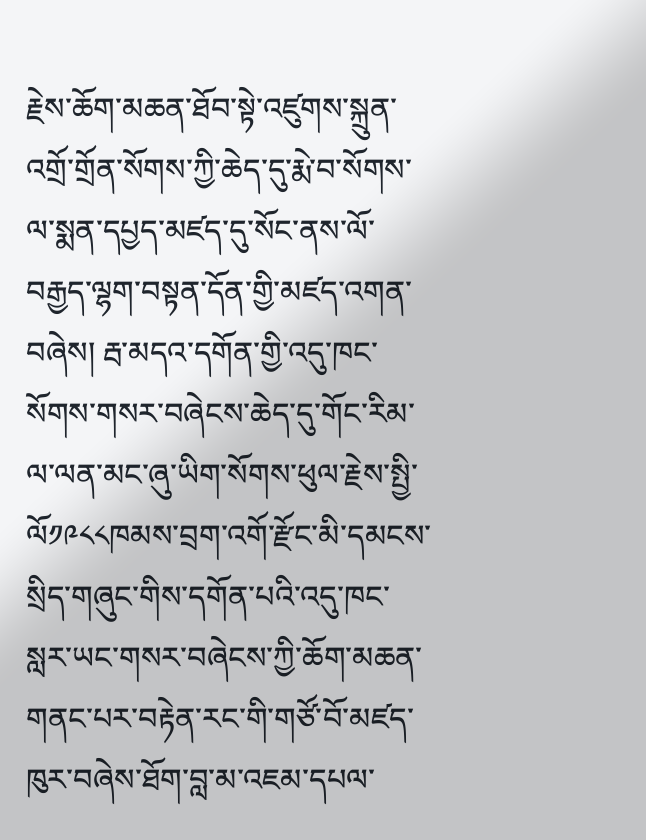རྗེས་ཆོག་མཆན་ཐོབ་སྟེ་འཛུགས་སྐྲུན་འགྲོ་གྲོན་སོགས་ཀྱི་ཆེད་དུ་རྨེ་བ་སོགས་ལ་སྨན་དཔྱད་མཛད་དུ་སོང་ནས་ལོ་བརྒྱད་ལྷག་བསྟན་དོན་གྱི་མཛད་འགན་བཞེས། རྦ་མདའ་དགོན་གྱི་འདུ་ཁང་སོགས་གསར་བཞེངས་ཆེད་དུ་གོང་རིམ་ལ་ལན་མང་ཞུ་ཡིག་སོགས་ཕུལ་རྗེས་སྤྱི་ལོ༡༩༨༨ཁམས་བྲག་འགོ་རྫོང་མི་དམངས་སྲིད་གཞུང་གིས་དགོན་པའི་འདུ་ཁང་སླར་ཡང་གསར་བཞེངས་ཀྱི་ཆོག་མཆན་གནང་པར་བརྟེན་རང་གི་གཙོ་བོ་མཛད་ཁུར་བཞེས་ཐོག་བླ་མ་འཇམ་དཔལ་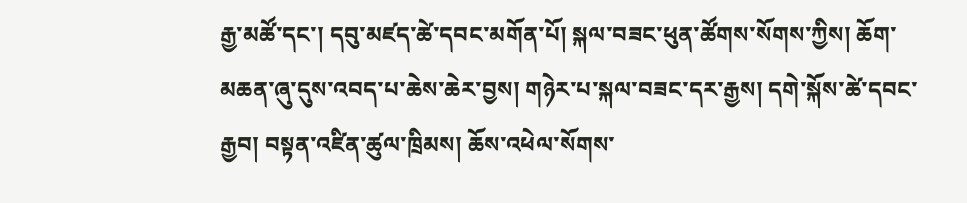རྒྱ་མཚོ་དང་། དབུ་མཛད་ཚེ་དབང་མགོན་པོ། སྐལ་བཟང་ཕུན་ཚོགས་སོགས་ཀྱིས། ཆོག་མཆན་ཞུ་དུས་འབད་པ་ཆེས་ཆེར་བྱས། གཉེར་པ་སྐལ་བཟང་དར་རྒྱས། དགེ་སྐོས་ཚེ་དབང་རྒྱབ། བསྟན་འཛིན་ཚུལ་ཁྲིམས། ཆོས་འཕེལ་སོགས་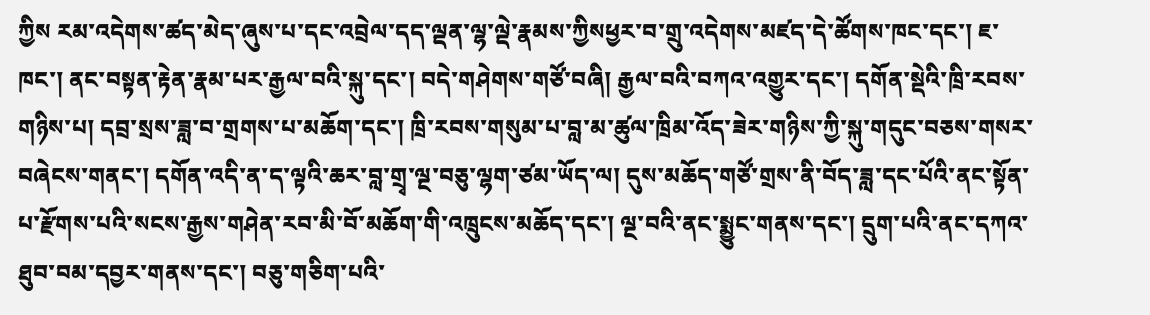ཀྱིས རམ་འདེགས་ཚད་མེད་ཞུས་པ་དང་འབྲེལ་དད་ལྡན་ལྷ་ལྡེ་རྣམས་ཀྱིསཕྱར་བ་གྲུ་འདེགས་མཛད་དེ་ཚོགས་ཁང་དང་། ཇ་ཁང་། ནང་བསྟན་རྟེན་རྣམ་པར་རྒྱལ་བའི་སྐུ་དང་། བདེ་གཤེགས་གཙོ་བཞི། རྒྱལ་བའི་བཀའ་འགྱུར་དང་། དགོན་སྡེའི་ཁྲི་རབས་གཉིས་པ། དབྲ་སྲས་ཟླ་བ་གྲགས་པ་མཆོག་དང་། ཁྲི་རབས་གསུམ་པ་བླ་མ་ཚུལ་ཁྲིམ་འོད་ཟེར་གཉིས་ཀྱི་སྐུ་གདུང་བཅས་གསར་བཞེངས་གནང་། དགོན་འདི་ན་ད་ལྟའི་ཆར་བླ་གྲྭ་ལྔ་བཅུ་ལྷག་ཙམ་ཡོད་ལ། དུས་མཆོད་གཙོ་གྲས་ནི་བོད་ཟླ་དང་པོའི་ནང་སྟོན་པ་རྫོགས་པའི་སངས་རྒྱས་གཤེན་རབ་མི་བོ་མཆོག་གི་འཁྲུངས་མཆོད་དང་། ལྔ་བའི་ནང་སྨྱུང་གནས་དང་། དྲུག་པའི་ནང་དཀའ་ཐུབ་བམ་དབྱར་གནས་དང་། བཅུ་གཅིག་པའི་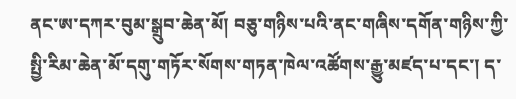ནང་ཨ་དཀར་བུམ་སྒྲུབ་ཆེན་མོ། བཅུ་གཉིས་པའི་ནང་གཞིས་དགོན་གཉིས་ཀྱི་སྤྱི་རིམ་ཆེན་མོ་དགུ་གཏོར་སོགས་གཏན་ཁེལ་འཚོགས་རྒྱུ་མཛད་པ་དང་། ད་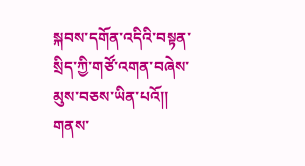སྐབས་དགོན་འདིའི་བསྟན་སྲིད་ཀྱི་གཙོ་འགན་བཞེས་མུས་བཅས་ཡིན་པའོ།།
གནས་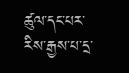ཚུལ་དང་པར་རིས་རྒྱས་པ་དྲ་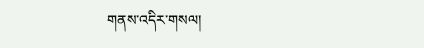གནས་འདིར་གསལ།